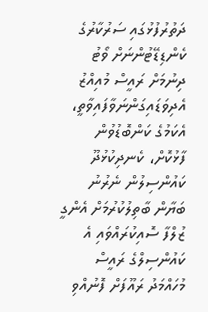ދަތުރުފުޅުގައި ސަރުކާރުގެ ކެންޑިޑޭޓުންނަށް ވޯޓު ދިނުމަށް ރައީސް މުއިއްޒު އެދިވަޑައިގަންނަވާފައިވާތީ، އެކަމުގެ ކަންބޮޑުވުން ފާޅުކޮށް، ކެނދިކުޅުދޫ ކައުންސިލުން ނެރުނު ބަޔާން ބާތިލުކުރުމަށް އެންގީ ޒުލްފާ ސޮއިކުރައްވައި އެ ކައުންސިލްގެ ރައީސް މުހައްމަދު ރައޫފަށް ފޮނުއްވި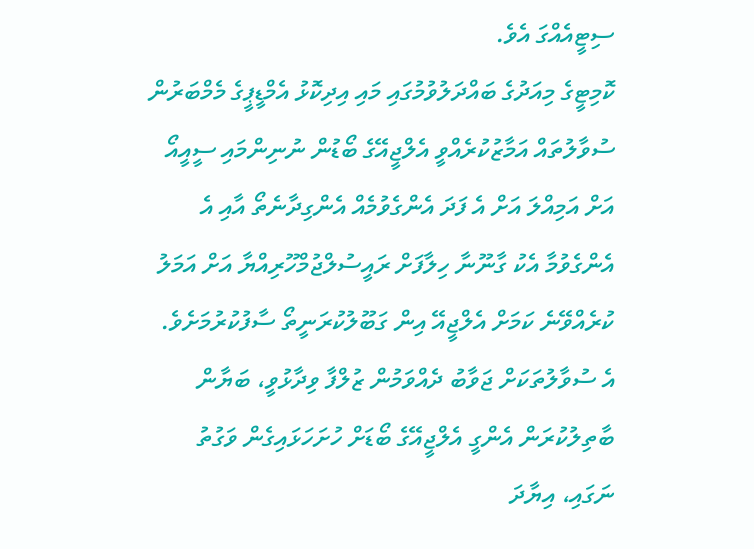ސިޓީއެއްގަ އެވެ.
ކޮމިޓީގެ މިއަދުގެ ބައްދަލުވުމުގައި މައި އިދިކޮޅު އެމްޑީޕީގެ މެމްބަރުން ސުވާލުތައް އަމާޒުކުރެއްވީ އެލްޖީއޭގެ ބޯޑުން ނުނިންމައި ސީއީއޯ އަށް އަމިއްލަ އަށް އެ ފަދަ އެންގެވުމެއް އެންގިދާނެތޯ އާއި އެ އެންގެވުމާ އެކު ގާނޫނާ ހިލާފަށް ރައީސުލްޖުމްހޫރިއްޔާ އަށް އަމަލު ކުރެއްވޭނެ ކަމަށް އެލްޖީއޭ އިން ގަބޫލުކުރަނީތޯ ސާފުކުރުމަށެވެ.
އެ ސުވާލުތަކަށް ޖަވާބު ދެއްވަމުން ޒުލްފާ ވިދާޅުވީ، ބަޔާން ބާތިލުކުރަން އެންގީ އެލްޖީއޭގެ ބޯޑަށް ހުށަހަޅައިގެން ވަގުތު ނަގައި، އިޔާދަ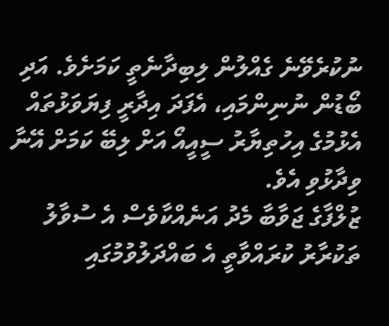ނުކުރެވޭނެ ގެއްލުން ލިބިދާނެތީ ކަމަށެވެ. އަދި ބޯޑުން ނުނިންމައި، އެފަދަ އިދާރީ ފިޔަވަޅުތައް އެޅުމުގެ އިހުތިޔާރު ސީއީއޯ އަށް ލިބޭ ކަމަށް އޭނާ ވިދާޅުވި އެވެ.
ޒުލްފާގެ ޖަވާބާ މެދު އަނެއްކާވެސް އެ ސުވާލު ތަކުރާރު ކުރައްވާތީ އެ ބައްދަލުވުމުގައި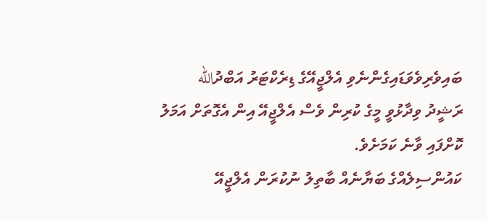ބައިވެރިވެވަޑައިގެންނެވި އެލްޖީއޭގެ ޑިރެކްޓަރު އަބްދުالله ރަޝީދު ވިދާޅުވީ މީގެ ކުރިން ވެސް އެލްޖީއޭ އިން އެގޮތަށް އަމަލު ކޮށްފައި ވާނެ ކަމަށެވެ.
ކައުންސިލެއްގެ ބަޔާނެއް ބާތިލު ނުކުރަން އެލްޖީއޭ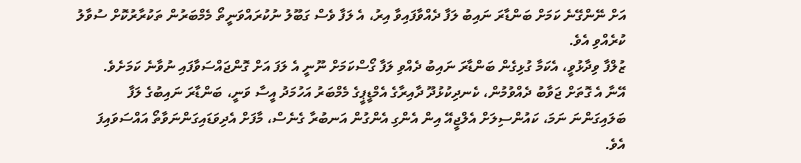އަށް ނޭންގޭނެ ކަމަށް ބަންޑާރަ ނައިބު ލަފާ ދެއްވާފައިވާ އިރު، އެ ލަފާ ވެސް ގަބޫލު ނުކުރައްވަނީތޯ މެމްބަރުން ތަކުރާރުކޮށް ސުވާލު ކުރެއްވި އެވެ.
ޒުލްފާ ވިދާޅުވީ، އެކަމާ ގުޅިގެން ބަންޑާރަ ނައިބު ދެއްވި ލަފާ ގޯސްކަމަށް ނޫނީ އެ ލަފަ އަށް ގޮންޖައްސަވާފައި ނުވާނެ ކަމަށެވެ.
އޭނާ އެ ގޮތަށް ޖަވާބު ދެއްވުމުން، ކެނދިކުޅުދޫ ދާއިރާގެ އެމްޑީޕީގެ މެމްބަރު އަހުމަދު އީސާ ވަނީ، ބަންޑާރަ ނައިބުގެ ލަފާ ބަލައިގަންނަ ނަމަ، ކައުންސިލަށް އެލްޖީއޭ އިން އެންގި އެންގުން އަނބުރާ ގެނެސް، މާފަށް އެދިވަޑައިގަންނަވާތޯ އައްސަވައިފަ އެވެ.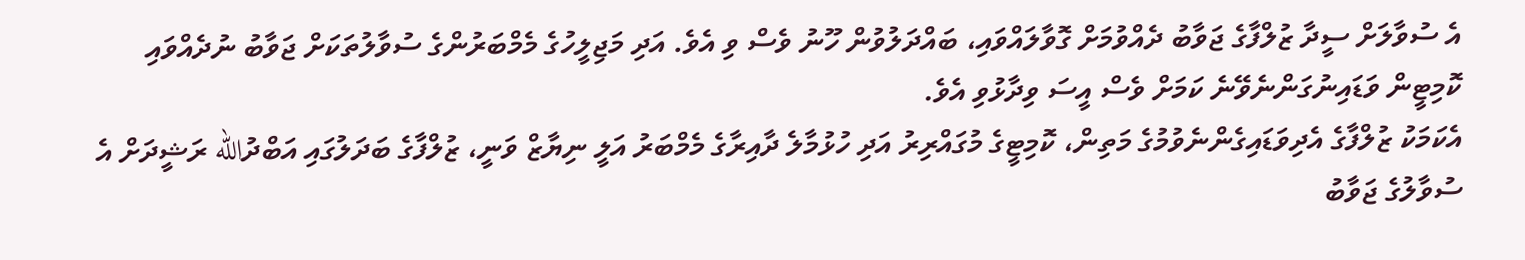އެ ސުވާލަށް ސީދާ ޒުލްފާގެ ޖަވާބު ދެއްވުމަށް ގޮވާލައްވައި، ބައްދަލުވުން ހޫނު ވެސް ވި އެވެ. އަދި މަޖިލީހުގެ މެމްބަރުންގެ ސުވާލުތަކަށް ޖަވާބު ނުދެއްވައި ކޮމިޓީން ވަޑައިނުގަންނެވޭނެ ކަމަށް ވެސް އީސަ ވިދާޅުވި އެވެ.
އެކަމަކު ޒުލްފާގެ އެދިވަޑައިގެންނެވުމުގެ މަތިން، ކޮމިޓީގެ މުގައްރިރު އަދި ހުޅުމާލެ ދާއިރާގެ މެމްބަރު އަލީ ނިޔާޒް ވަނީ، ޒުލްފާގެ ބަދަލުގައި އަބްދުالله ރަޝީދަށް އެ ސުވާލުގެ ޖަވާބު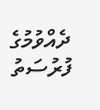ދެއްވުމުގެ ފުރުސަތު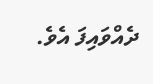ދެއްވައިފަ އެވެ.